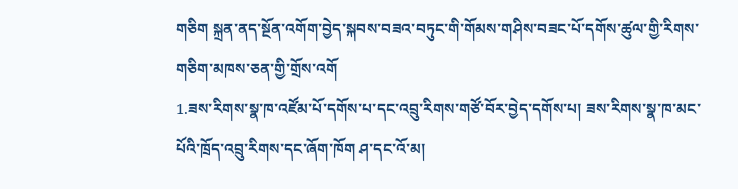གཅིག སྐྲན་ནད་སྔོན་འགོག་བྱེད་སྐབས་བཟའ་བཏུང་གི་གོམས་གཤིས་བཟང་པོ་དགོས་ཚུལ་གྱི་རིགས་གཅིག་མཁས་ཅན་གྱི་གྲོས་འགོ
1.ཟས་རིགས་སྣ་ཁ་འཛོམ་པོ་དགོས་པ་དང་འབྲུ་རིགས་གཙོ་བོར་བྱེད་དགོས་པ། ཟས་རིགས་སྣ་ཁ་མང་པོའི་ཁྲོད་འབྲུ་རིགས་དང་ཞོག་ཁོག ཤ་དང་འོ་མ།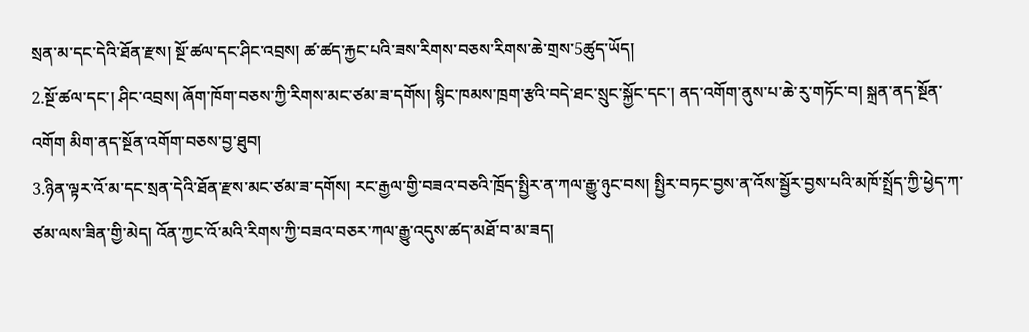སྲན་མ་དང་དེའི་ཐོན་རྫས། སྔོ་ཚལ་དང་ཤིང་འབྲས། ཚ་ཚད་རྐྱང་པའི་ཟས་རིགས་བཅས་རིགས་ཆེ་གྲས་5ཚུད་ཡོད།
2.སྔོ་ཚལ་དང་། ཤིང་འབྲས། ཞོག་ཁོག་བཅས་ཀྱི་རིགས་མང་ཙམ་ཟ་དགོས། སྙིང་ཁམས་ཁྲག་རྩའི་བདེ་ཐང་སྲུང་སྐྱོང་དང་། ནད་འགོག་ནུས་པ་ཆེ་རུ་གཏོང་བ། སྐྲན་ནད་སྔོན་འགོག མིག་ནད་སྔོན་འགོག་བཅས་བྱ་ཐུབ།
3.ཉིན་ལྟར་འོ་མ་དང་སྲན་དེའི་ཐོན་རྫས་མང་ཙམ་ཟ་དགོས། རང་རྒྱལ་གྱི་བཟའ་བཅའི་ཁྲོད་སྤྱིར་ན་ཀལ་རྒྱུ་ཉུང་བས། སྤྱིར་བཏང་བྱས་ན་འོས་སྦྱོར་བྱས་པའི་མཁོ་སྤྲོད་ཀྱི་ཕྱེད་ཀ་ཙམ་ལས་ཟིན་གྱི་མེད། འོན་ཀྱང་འོ་མའི་རིགས་ཀྱི་བཟའ་བཅར་ཀལ་རྒྱུ་འདུས་ཚད་མཐོ་བ་མ་ཟད།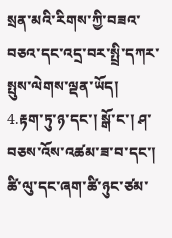སྲན་མའི་རིགས་ཀྱི་བཟའ་བཅའ་དང་འདྲ་བར་སྤྲི་དཀར་སྤུས་ལེགས་ལྡན་ཡོད།
4.རྟག་ཏུ་ཉ་དང་། སྒོ་ང་། ཤ་བཅས་འོས་འཚམ་ཟ་བ་དང་། ཚི་ལུ་དང་ཞག་ཚི་ཉུང་ཙམ་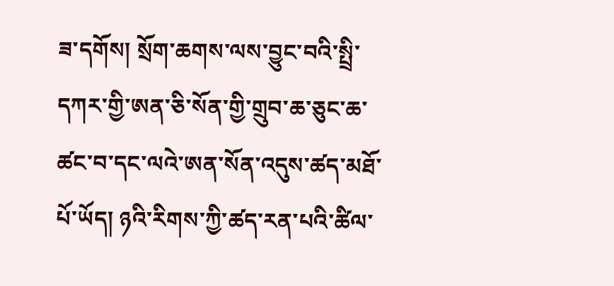ཟ་དགོས། སྲོག་ཆགས་ལས་བྱུང་བའི་སྤྲི་དཀར་གྱི་ཨན་ཅི་སོན་གྱི་གྲུབ་ཆ་ཅུང་ཆ་ཚང་བ་དང་ལའེ་ཨན་སོན་འདུས་ཚད་མཐོ་པོ་ཡོད། ཉའི་རིགས་ཀྱི་ཚད་རན་པའི་ཚིལ་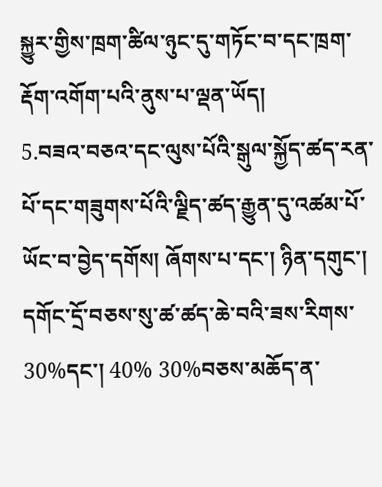སྐྱུར་གྱིས་ཁྲག་ཚིལ་ཉུང་དུ་གཏོང་བ་དང་ཁྲག་རྡོག་འགོག་པའི་ནུས་པ་ལྡན་ཡོད།
5.བཟའ་བཅའ་དང་ལུས་པོའི་སྒུལ་སྐྱོད་ཚད་རན་པོ་དང་གཟུགས་པོའི་ལྗིད་ཚད་རྒྱུན་དུ་འཚམ་པོ་ཡོང་བ་བྱེད་དགོས། ཞོགས་པ་དང་། ཉིན་དགུང་། དགོང་དྲོ་བཅས་སུ་ཚ་ཚད་ཆེ་བའི་ཟས་རིགས་30%དང་། 40% 30%བཅས་མཆོད་ན་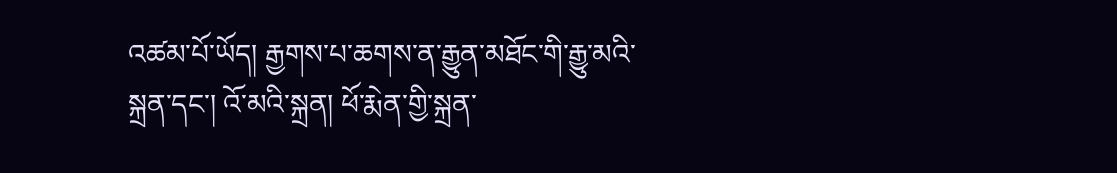འཚམ་པོ་ཡོད། རྒྱགས་པ་ཆགས་ན་རྒྱུན་མཐོང་གི་རྒྱུ་མའི་སྐྲན་དང་། འོ་མའི་སྐྲན། ཕོ་རྨེན་གྱི་སྐྲན་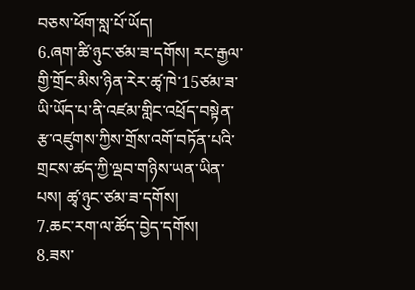བཅས་ཕོག་སླ་པོ་ཡོད།
6.ཞག་ཚི་ཉུང་ཙམ་ཟ་དགོས། རང་རྒྱལ་གྱི་གྲོང་མིས་ཉིན་རེར་ཚྭ་ཁེ་15ཙམ་ཟ་ཡི་ཡོད་པ་ནི་འཛམ་གླིང་འཕྲོད་བསྟེན་རྩ་འཛུགས་ཀྱིས་གྲོས་འགོ་བཏོན་པའི་གྲངས་ཚད་ཀྱི་ལྡབ་གཉིས་ཡན་ཡིན་པས། ཚྭ་ཉུང་ཙམ་ཟ་དགོས།
7.ཆང་རག་ལ་ཚོད་བྱེད་དགོས།
8.ཟས་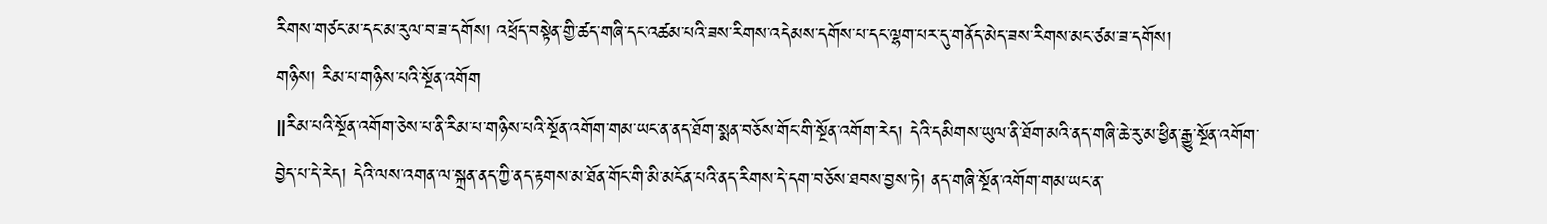རིགས་གཙང་མ་དང་མ་རུལ་བ་ཟ་དགོས། འཕྲོད་བསྟེན་གྱི་ཚད་གཞི་དང་འཚམ་པའི་ཟས་རིགས་འདེམས་དགོས་པ་དང་ལྷག་པར་དུ་གནོད་མེད་ཟས་རིགས་མང་ཙམ་ཟ་དགོས།
གཉིས། རིམ་པ་གཉིས་པའི་སྔོན་འགོག
Ⅱརིམ་པའི་སྔོན་འགོག་ཅེས་པ་ནི་རིམ་པ་གཉིས་པའི་སྔོན་འགོག་གམ་ཡང་ན་ནད་ཐོག་སྨན་བཅོས་གོང་གི་སྔོན་འགོག་རེད། དེའི་དམིགས་ཡུལ་ནི་ཐོག་མའི་ནད་གཞི་ཆེ་རུ་མ་ཕྱིན་རྒྱུ་སྔོན་འགོག་བྱེད་པ་དེ་རེད། དེའི་ལས་འགན་ལ་སྐྲན་ནད་ཀྱི་ནད་རྟགས་མ་ཐོན་གོང་གི་མི་མངོན་པའི་ནད་རིགས་དེ་དག་བཅོས་ཐབས་བྱས་ཏེ། ནད་གཞི་སྔོན་འགོག་གམ་ཡང་ན་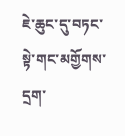ཇེ་ཆུང་དུ་བཏང་སྟེ་གང་མགྱོགས་དྲག་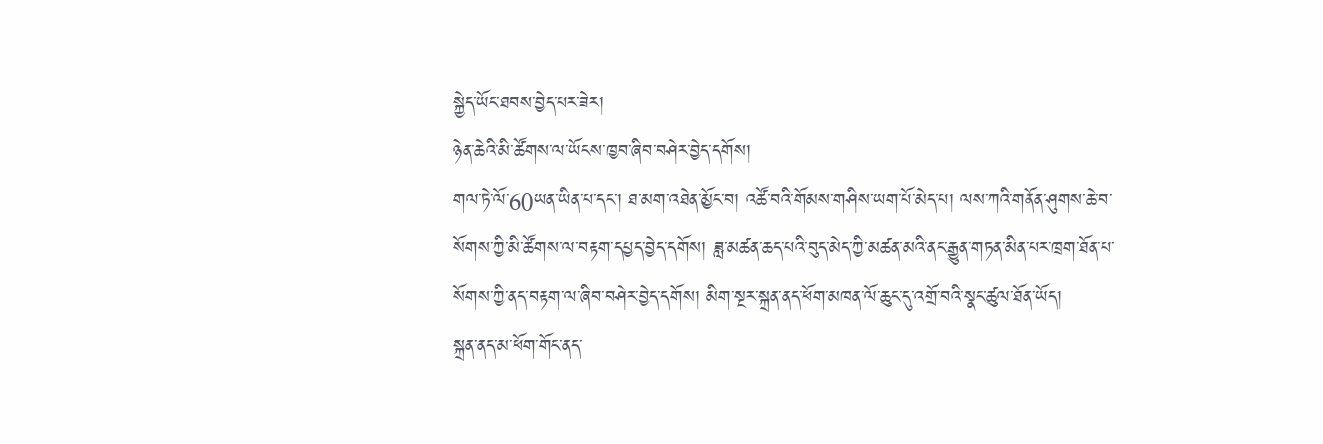སྐྱེད་ཡོང་ཐབས་བྱེད་པར་ཟེར།
ཉེན་ཆེའི་མི་ཚོགས་ལ་ཡོངས་ཁྱབ་ཞིབ་བཤེར་བྱེད་དགོས།
གལ་ཏེ་ལོ་60ཡན་ཡིན་པ་དང་། ཐ་མག་འཐེན་མྱོང་བ། འཚོ་བའི་གོམས་གཤིས་ཡག་པོ་མེད་པ། ལས་ཀའི་གནོན་ཤུགས་ཆེ་བ་སོགས་ཀྱི་མི་ཚོགས་ལ་བརྟག་དཔྱད་བྱེད་དགོས། ཟླ་མཚན་ཆད་པའི་བུད་མེད་ཀྱི་མཚན་མའི་ནང་རྒྱུན་གཏན་མིན་པར་ཁྲག་ཐོན་པ་སོགས་ཀྱི་ནད་བརྟག་ལ་ཞིབ་བཤེར་བྱེད་དགོས། མིག་སྔར་སྐྲན་ནད་ཕོག་མཁན་ལོ་ཆུང་དུ་འགྲོ་བའི་སྣང་ཚུལ་ཐོན་ཡོད།
སྐྲན་ནད་མ་ཕོག་གོང་ནད་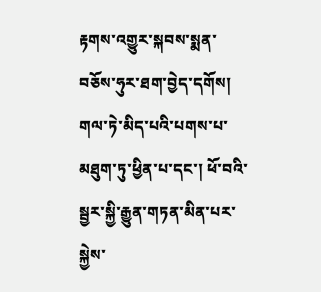རྟགས་འགྱུར་སྐབས་སྨན་བཅོས་ཧུར་ཐག་བྱེད་དགོས།
གལ་ཏེ་མིད་པའི་པགས་པ་མཐུག་ཏུ་ཕྱིན་པ་དང་། ཕོ་བའི་སྦྱར་སྐྱི་རྒྱུན་གཏན་མིན་པར་སྐྱེས་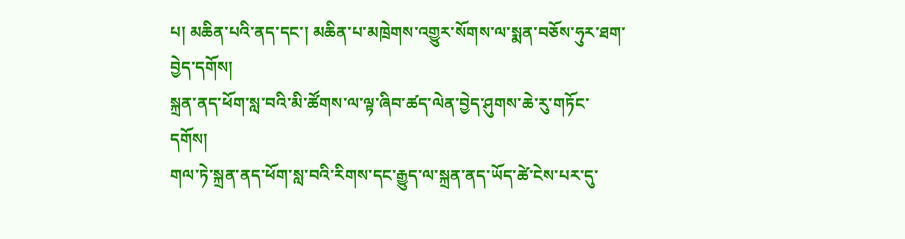པ། མཆིན་པའི་ནད་དང་། མཆིན་པ་མཁྲེགས་འགྱུར་སོགས་ལ་སྨན་བཅོས་ཧུར་ཐག་བྱེད་དགོས།
སྐྲན་ནད་ཕོག་སླ་བའི་མི་ཚོགས་ལ་ལྟ་ཞིབ་ཚད་ལེན་བྱེད་ཤུགས་ཆེ་རུ་གཏོང་དགོས།
གལ་ཏེ་སྐྲན་ནད་ཕོག་སླ་བའི་རིགས་དང་རྒྱུད་ལ་སྐྲན་ནད་ཡོད་ཚེ་ངེས་པར་དུ་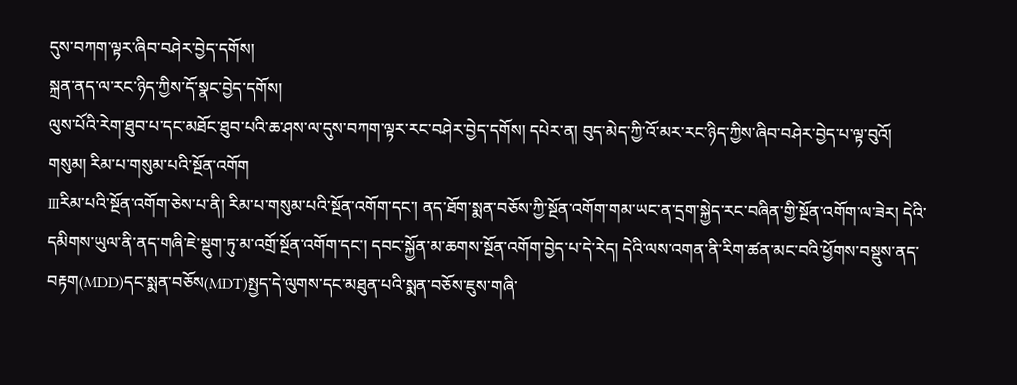དུས་བཀག་ལྟར་ཞིབ་བཤེར་བྱེད་དགོས།
སྐྲན་ནད་ལ་རང་ཉིད་ཀྱིས་དོ་སྣང་བྱེད་དགོས།
ལུས་པོའི་རེག་ཐུབ་པ་དང་མཐོང་ཐུབ་པའི་ཆ་ཤས་ལ་དུས་བཀག་ལྟར་རང་བཤེར་བྱེད་དགོས། དཔེར་ན། བུད་མེད་ཀྱི་འོ་མར་རང་ཉིད་ཀྱིས་ཞིབ་བཤེར་བྱེད་པ་ལྟ་བུའོ།
གསུམ། རིམ་པ་གསུམ་པའི་སྔོན་འགོག
Ⅲརིམ་པའི་སྔོན་འགོག་ཅེས་པ་ནི། རིམ་པ་གསུམ་པའི་སྔོན་འགོག་དང་། ནད་ཐོག་སྨན་བཅོས་ཀྱི་སྔོན་འགོག་གམ་ཡང་ན་དྲག་སྐྱེད་རང་བཞིན་གྱི་སྔོན་འགོག་ལ་ཟེར། དེའི་དམིགས་ཡུལ་ནི་ནད་གཞི་ཇེ་སྡུག་ཏུ་མ་འགྲོ་སྔོན་འགོག་དང་། དབང་སྐྱོན་མ་ཆགས་སྔོན་འགོག་བྱེད་པ་དེ་རེད། དེའི་ལས་འགན་ནི་རིག་ཚན་མང་བའི་ཕྱོགས་བསྡུས་ནད་བརྟག(MDD)དང་སྨན་བཅོས(MDT)སྤྱད་དེ་ལུགས་དང་མཐུན་པའི་སྨན་བཅོས་ཇུས་གཞི་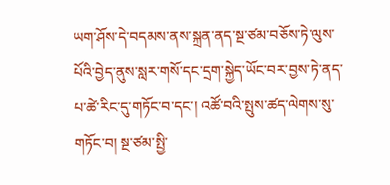ཡག་ཤོས་དེ་བདམས་ནས་སྐྲན་ནད་སྔ་ཙམ་བཅོས་ཏེ་ལུས་པོའི་བྱེད་ནུས་སླར་གསོ་དང་དྲག་སྐྱེད་ཡོང་བར་བྱས་ཏེ་ནད་པ་ཚེ་རིང་དུ་གཏོང་བ་དང་། འཚོ་བའི་སྤུས་ཚད་ལེགས་སུ་གཏོང་བ། སྔ་ཙམ་སྤྱི་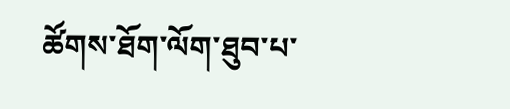ཚོགས་ཐོག་ལོག་ཐུབ་པ་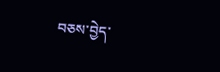བཅས་བྱེད་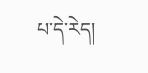པ་དེ་རེད།